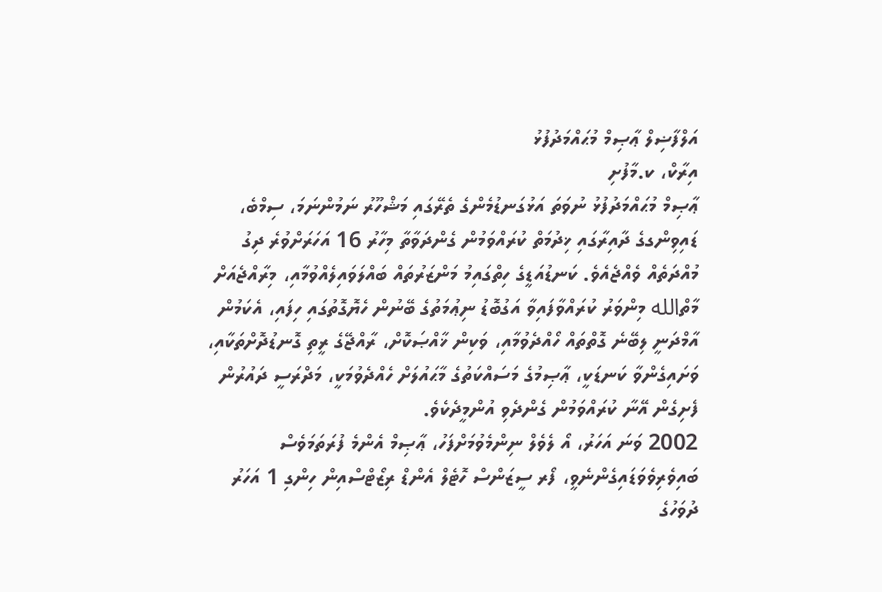އަލްފާޟިލް ޢާޞިމް މުޙައްމަދުފުޅު
އިރާކް، ކ.މާފުށި
ޢާޞިމް މުޙައްމަދުފުޅު ނުވަތަ އަޅުގަނޑުމެންގެ ތެރޭގައި މަޝްހޫރު ނަމުންނަމަ، ސިމްބެ، ޑައިވިންގގެ ދާއިރާގައި ޚިދުމަތް ކުރައްވަމުން ގެންދަވާތާ މިހާރު 16 އަހަރަށްވުރެ ދިގު މުއްދަތެއް ވެއްޖެއެވެ. ކަނޑުއަޑީގެ ހިތްގައިމު މަންޒަރުތައް ބައްލަވައިލެއްވުމާއި، މިރާއްޖެއަށް މާތްالله މިންވަރު ކުރައްވާފައިވާ އަގުބޮޑު ނިޢުމަތުގެ ބޭނުން ހެޔޮގޮތުގައި ހިފައި، އެކަމުން އާމްދަނީ ލިބޭނެ ގޮތްތައް ހޯއްދެވުމާއި، ވަކިން ޚާއްޞަކޮށް، ރާއްޖޭގެ ރީތި ގޮނޑުދޮށްތަކާއި، ވަށައިގެންވާ ކަނޑަކީ، ޢާޞިމުގެ މަސައްކަތުގެ މާޙައުލަށް ހެއްދެވުމަކީ، މަދްރަސީ ދައުރުން ފެށިގެން އޭނާ ކުރައްވަމުން ގެންދެވި އުންމީދެކެވެ.
2002 ވަނަ އަހަރު، އޯ ލެވެލް ނިންމެވުމަށްފަހު، ޢާޞިމް އެންމެ ފުރަތަމަވެސް ބައިވެރިވެވަޑައިގެންނެވީ، ފޯރ ސީޒަންސް ހޮޓެލް އެންޑް ރިޒޯޓްސްއިން ހިންގި 1 އަހަރު ދުވަހުގެ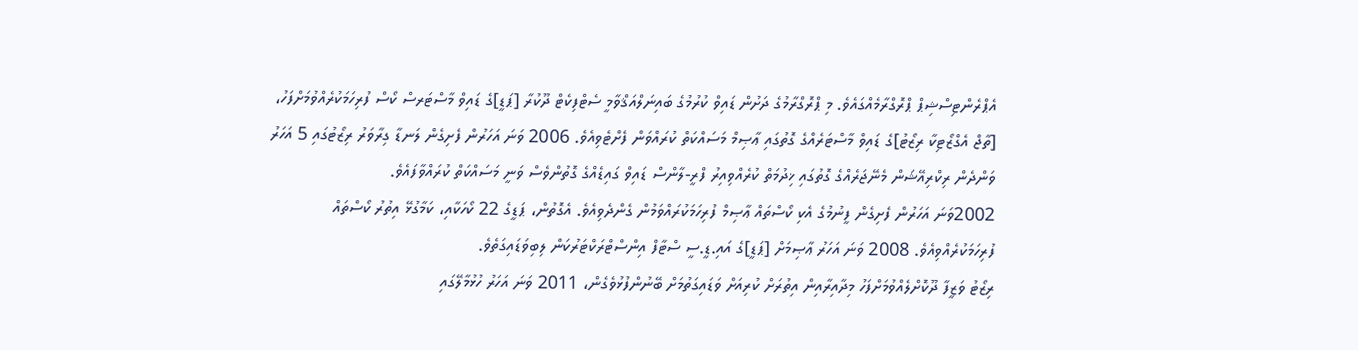އެޕްރެންޓިސްޝިޕް ޕްރޮގްރާމެއްގައެވެ. މި ޕްރޮގްރާމުގެ ދަށުން ޑައިވް ކުރުމުގެ ބައިނަލްއަޤްވާމީ ސެޓްފިކެޓް ދޫކުރާ [ޕަޑީ]ގެ ޑައިވް މާސްޓަރސް ކޯސް ފުރިހަމަކުރެއްވުމަށްފަހު، [ތާޖް އެގްޒޯޓިކާ ރިޒޯޓު]ގެ ޑައިވް މާސްޓަރެއްގެ ގޮތުގައި ޢާޞިމް މަސައްކަތް ކުރައްވަން ފެށްޓެވިއެވެ. 2006 ވަނަ އަހަރުން ފެށިގެން ލަނޑާ ގިރާވަރު ރިޒޯޓުގައި 5 އަހަރު ވަންދެން ރިކްރިއޭޝަން މެނޭޖަރެއްގެ ގޮތުގައި ޚިދުމަތް ކުރެއްވިއިރު ފްރީ-ލާންސް ޑައިވް ގައިޑެއްގެ ގޮތުންވެސް ވަނީ މަސައްކަތް ކުރައްވާފައެވެ.
2002ވަނަ އަހަރުން ފެށިގެން ފީނުމުގެ އެކި ކޯސްތައް ޢާޞިމް ފުރިހަމަކުރައްވަމުން ގެންދެވިއެވެ. އެގޮތުން، ޕަޑީގެ 22 ކޯހަކާއި، ކަމާގުޅޭ އިތުރު ކޯސްތައް ފުރިހަމަކުރެއްވިއެވެ. 2008 ވަނަ އަހަރު ޢާޞިމަށް [ޕަޑީ]ގެ އައި.ޑީ.ސީ ސްޓާފް އިންސްޓްރަކްޓަރުކަން ލިބިވަޑައިގަތެވެ.
ރިޒޯޓު ވަޒީފާ ދޫކޮށްލެއްވުމަށްފަހު މިދާއިރާއިން އިތުރަށް ކުރިއަށް ވަޑައިގަތުމަށް ބޭނުންފުޅުވެގެން، 2011 ވަނަ އަހަރު ހުޅުމާލޭގައި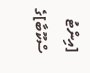[އިންޓު ސްކޫބާ]ގެ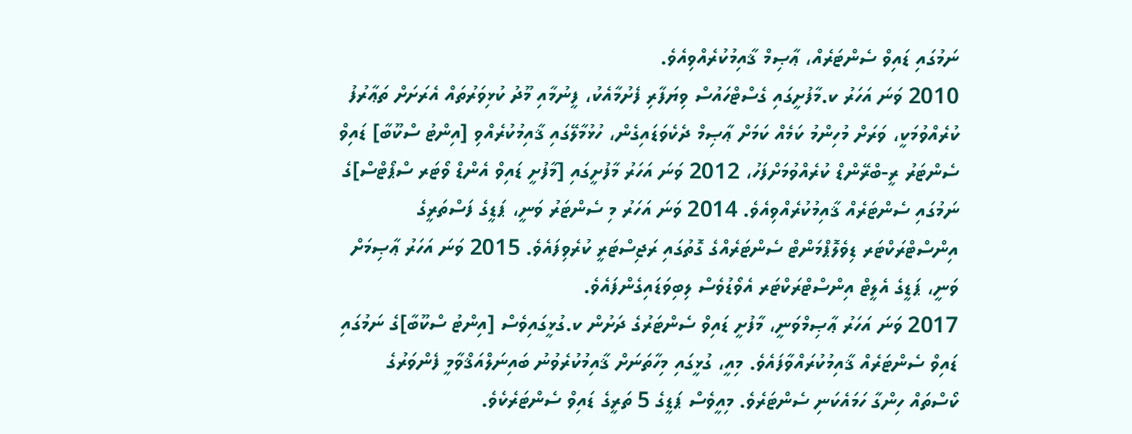ނަމުގައި ޑައިވް ސެންޓަރެއް، ޢާޞިމް ޤާއިމުކުރެއްވިއެވެ.
2010 ވަނަ އަހަރު ކ.މާފުށީގައި ގެސްޓްހައުސް ވިޔަފާރި ފެށުމާއެކު، ފީނުމާއި މޫދު ކުޅިވަރުތައް އެރަށަށް ތަޢާރުފު ކުރެއްވުމަކީ، ވަރަށް މުހިންމު ކަމެއް ކަމަށް ޢާޞިމް ދެކެވަޑައިގެން، ހުޅުމާލޭގައި ޤާއިމުކުރެއްވި [އިންޓު ސްކޫބާ] ޑައިވް ސެންޓަރު ރީ-ބްރޭންޑް ކުރެއްވުމަށްފަހު، 2012 ވަނަ އަހަރު މާފުށީގައި [މާފުށީ ޑައިވް އެންޑް ވޯޓަރ ސްޕޯޓްސް]ގެ ނަމުގައި ސެންޓަރެއް ޤާއިމުކުރެއްވިއެވެ. 2014 ވަނަ އަހަރު މި ސެންޓަރު ވަނީ، ޕަޑީގެ ފަސްތަރީގެ އިންސްޓްރަކްޓަރ ޑިވެލޮޕްމަންޓް ސެންޓަރެއްގެ ގޮތުގައި ރަޖިސްޓަރީ ކުރެވިފައެވެ. 2015 ވަނަ އަހަރު ޢާޞިމަށް ވަނީ، ޕަޑީގެ އެލީޓް އިންސްޓްރަކްޓަރ އެވޯޑުވެސް ލިބިވަޑައިގެންފައެވެ.
2017 ވަނަ އަހަރު ޢާޞިމްވަނީ، މާފުށީ ޑައިވް ސެންޓަރުގެ ދަށުން ކ.ގުޅީގައިވެސް [އިންޓު ސްކޫބާ]ގެ ނަމުގައި ޑައިވް ސެންޓަރެއް ޤާއިމުކުރައްވާފައެވެ. މިއީ، ގުޅީގައި މިހާތަނަށް ޤާއިމުކުރެވުނު ބައިނަލްއަޤްވާމީ ފެންވަރުގެ ކޯސްތައް ހިންގާ ހަމައެކަނި ސެންޓަރެވެ. މިއީވެސް ޕަޑީގެ 5 ތަރީގެ ޑައިވް ސެންޓަރެކެވެ.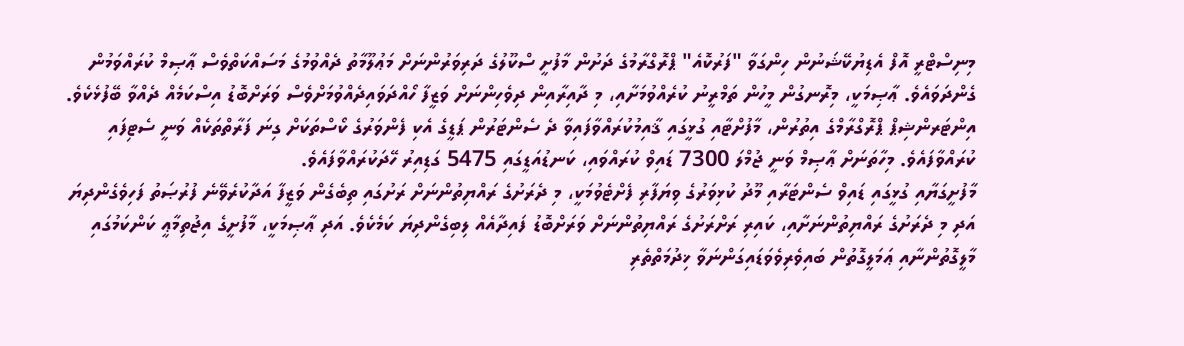މިނިސްޓްރީ އޮފް އެޑިޔުކޭޝަނުން ހިންގަވާ "ފަރުކޮއެ" ޕްރޮގްރާމުގެ ދަށުން މާފުށީ ސްކޫލުގެ ދަރިވަރުންނަށް މަޢުލޫމާތު ދެއްވުމުގެ މަސައްކަތްވެސް ޢާޞިމް ކުރައްވަމުން ގެންދަވައެވެ. ޢާޞިމަކީ، މިރޮނގުން މީހުން ތަމްރީނު ކުރެއްވުމަށާއި، މި ދާއިރާއިން ދިވެހިންނަށް ވަޒީފާ ހޯއްދަވައިދެއްވުމަށްވެސް ވަރަށްބޮޑު އިސްކަމެއް ދެއްވާ ބޭފުޅެކެވެ. އިންޓަރންޝިޕް ޕްރޮގްރާމްގެ އިތުރުން، މާފުށްޓާއި ގުޅީގައި ޤާއިމުކުރައްވާފައިވާ ދެ ސެންޓަރުން ޕަޑީގެ އެކި ފެންވަރުގެ ކޯސްތަކަށް ގިނަ ފަރާތްތަކެއް ވަނީ ސެޓިފައި ކުރައްވާފައެވެ. މިހާތަނަށް ޢާޞިމް ވަނީ ޖުމްލަ 7300 ޑައިވް ކުރައްވައި، ކަނޑުއަޑީގައި 5475 ގަޑިއިރު ހޭދަކުރައްވާފައެވެ.
މާފުށީގަޔާއި ގުޅީގައި ޑައިވް ސެންޓަރާއި މޫދު ކުޅިވަރުގެ ވިޔަފާރި ފެށްޓެވުމަކީ، މި ދެރަށުގެ ރައްޔިތުންނަށް ރަށުގައި ތިބެގެން ވަޒީފާ އަދާކުރެވޭނެ ފުރުޞަތު ފަހިވެގެންދިޔަ އަދި މި ދެރަށުގެ ރައްޔިތުންނަށާއި، ކައިރި ރަށްރަށުގެ ރައްޔިތުންނަށް ވަރަށްބޮޑު ފައިދާއެއް ލިބިގެންދިޔަ ކަމެކެވެ. އަދި ޢާޞިމަކީ، މާފުށީގެ އިޖުތިމާޢީ ކަންކަމުގައި މާލީގޮތުންނާއި ޢަމަލީގޮތުން ބައިވެރިވެވަޑައިގަންނަވާ ޚިދުމަތްތެރި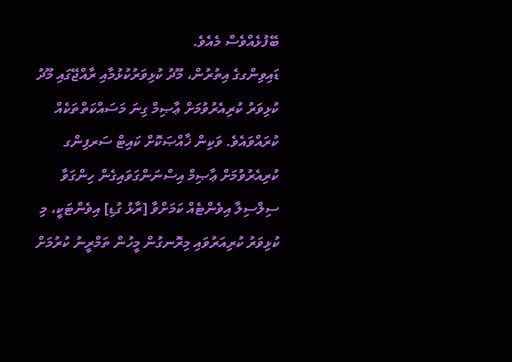ބޭފުޅެއްވެސް މެއެވެ.
ޑައިވިންގގެ އިތުރުން، މޫދު ކުޅިވަރުކުޅުމާއި ރާއްޖޭގައި މޫދު ކުޅިވަރު ކުރިއެރުވުމަށް ޢާޞިމް ގިނަ މަސައްކަތްތަކެއް ކުރައްވައެވެ. ވަކިން ޚާއްޞަކޮށް ކައިޓް ސަރފިންގ ކުރިއެރުވުމަށް ޢާޞިމް އިސްނަންގަވައިގެން ހިންގަވާ ސިލްސިލާ އިވެންޓެއް ކަމަށްވާ [ރާޅު ގުޑި] އިވެންޓަކީ، މި ކުޅިވަރު ކުރިއަރުވައި މިރޮނގުން މީހުން ތަމްރީނު ކުރުމަށް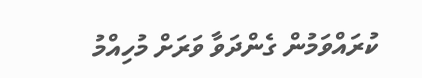ކުރައްވަމުން ގެންދަވާ ވަރަށް މުހިއްމު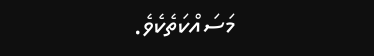މަސައްކަތެކެވެ.